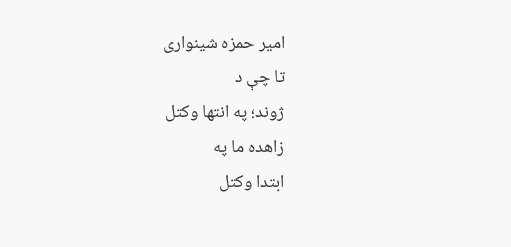امیر حمزہ شینواری
تا چې د
ژوند؛ په انتها وکتل
زاهده ما په
ابتدا وکتل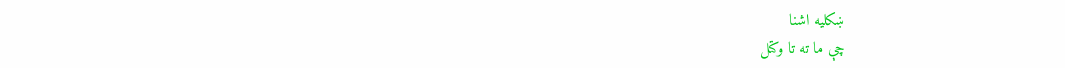ښکلیه اشنا
چې ما ته تا وکتل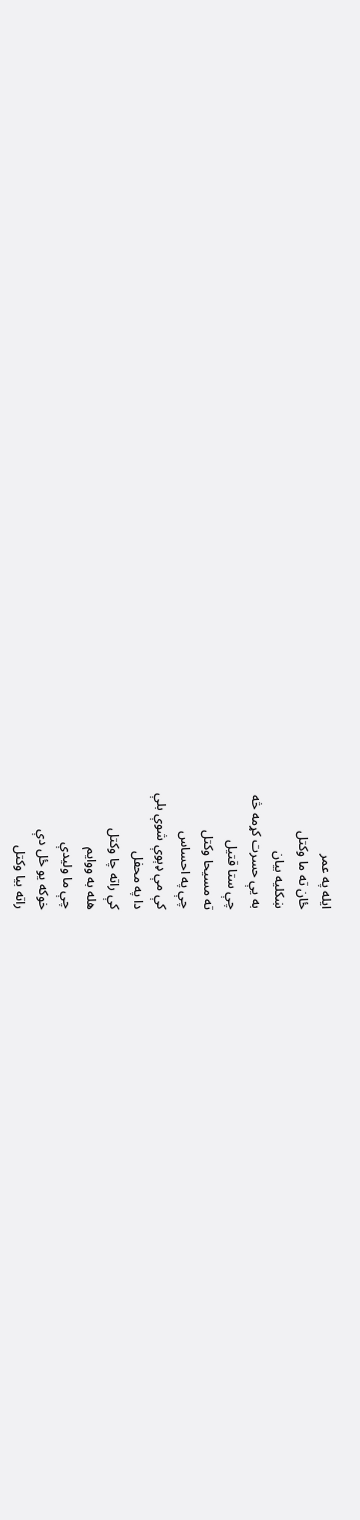ایله په عمر
ځان ته ما وکتل
ښکلیه بیان
به یې حسرت کړمه څه
چې ستا قتیل
ته مسیحا وکتل
چې په احساس
کې مې ډېوې شوې بلې
دا په محفل
کې راته چا وکتل
هله به ووایم
چې ما ولیدې
خوکه یو ځل دې
راته بیا وکتل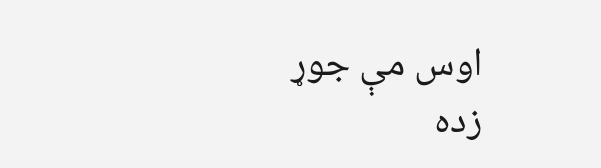اوس مې جوړ
زده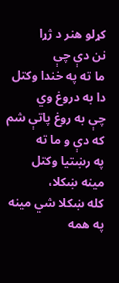کړلو هنر د ژړا
نن دې چې
ما ته په خندا وکتل
دا به دروغ وي
چې به روغ پاتې شم
که دې و ما ته
په رښتیا وکتل
مینه ښکلا،
کله ښکلا شي مینه
په همه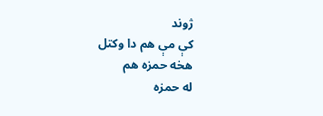ژوند
کې مې هم دا وکتل
هخه حمزه هم
له حمزه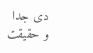دی جدا
و حقیقت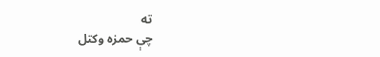ته
چې حمزه وکتل